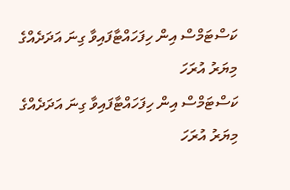ކަސްޓަމްސް އިން ހިފަހައްޓާފައިވާ ގިނަ އަދަދެއްގެ މިޔަރު އުރަހަ
ކަސްޓަމްސް އިން ހިފަހައްޓާފައިވާ ގިނަ އަދަދެއްގެ މިޔަރު އުރަހަ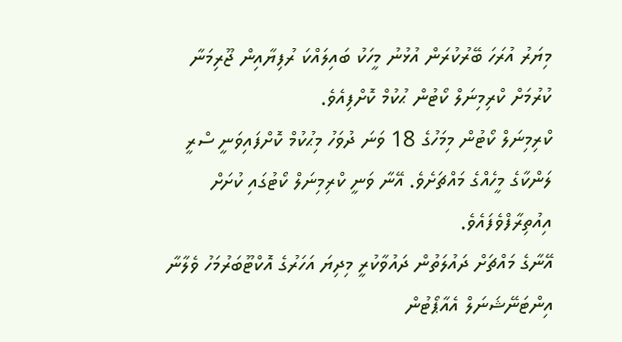މިޔަރު އުރަހަ ބޭރުކުރަން އުޅުނު މީހަކު ބައިލައްކަ ރުފިޔާއިން ޖޫރިމަނާ ކުރުމަށް ކްރިމިނަލް ކޯޓުން ޙުކުމް ކޮށްފިއެވެ.
ކްރިމިނަލް ކޯޓުން މިމަހުގެ 18 ވަނަ ދުވަހު މިޙުކުމް ކޮށްފައިވަނީ ސްރީ ލަންކާގެ މީހެއްގެ މައްޗަށެވެ. އޭނާ ވަނީ ކްރިމިނަލް ކޯޓުގައި ކުށަށް އިއުތިރާފްވެފައެވެ.
އޭނާގެ މައްޗަށް ދައުލަތުން ދައުވާކުރީ މިދިޔަ އަހަރުގެ އޮކްޓޫބަރުމަހު ވެލާނާ އިންޓަނޭޝަނަލް އެއާޕޯޓުން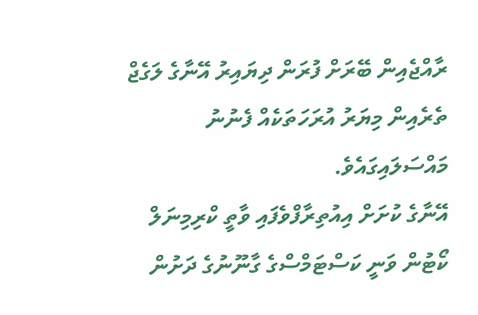ރާއްޖެއިން ބޭރަށް ފުރަން ދިޔައިރު އޭނާގެ ލަގެޖް ތެރެއިން މިޔަރު އުރަހަތަކެއް ފެނުނު މައްސަލައިގައެވެ.
އޭނާގެ ކުށަށް އިއުތިރާފްވެފައި ވާތީ ކްރިމިނަލް ކޯޓުން ވަނީ ކަސްޓަމްސްގެ ގާނޫނުގެ ދަށުން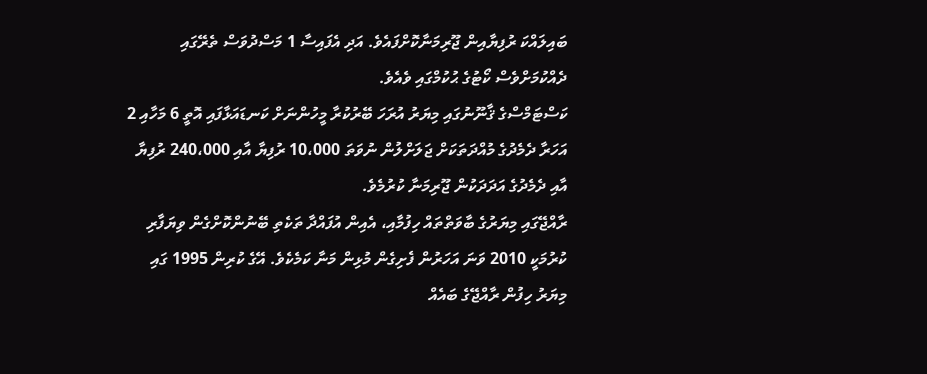ބައިލައްކަ ރުފިޔާއިން ޖޫރިމަނާކޮށްފައެވެ. އަދި އެފައިސާ 1 މަސްދުވަސް ތެރޭގައި ދެއްކުމަށްވެސް ކޯޓުގެ ޙުކުމްގައި ވެއެވެ.
ކަސްޓަމްސްގެ ޤާނޫނުގައި މިޔަރު އުރަހަ ބޭރުކުރާ މީހުންނަށް ކަނޑައަޅާފައި އޮތީ 6 މަހާއި 2 އަހަރާ ދެމެދުގެ މުއްދަތަކަށް ޖަލަށްލުން ނުވަތަ 10،000 ރުފިޔާ އާއި 240،000 ރުފިޔާ އާއި ދެމެދުގެ އަދަދަކުން ޖޫރިމަނާ ކުރުމެވެ.
ރާއްޖޭގައި މިޔަރުގެ ބާވަތްތައް ހިފުމާއި، އެއިން އުފައްދާ ތަކެތި ބޭނުންކޮށްގެން ވިޔަފާރި ކުރުމަކީ 2010 ވަނަ އަހަރުން ފެށިގެން މުޅިން މަނާ ކަމެކެވެ. އޭގެ ކުރިން 1995 ގައި މިޔަރު ހިފުން ރާއްޖޭގެ ބައެއް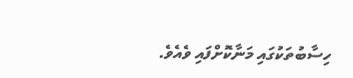ހިސާބުތަކުގައި މަނާކޮށްފައި ވެއެވެ.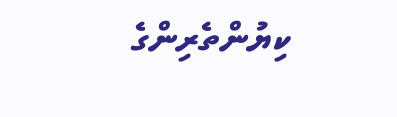ކިޔުންތެރިންގެ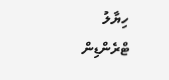ހިޔާލު
ޓްރެންޑިން